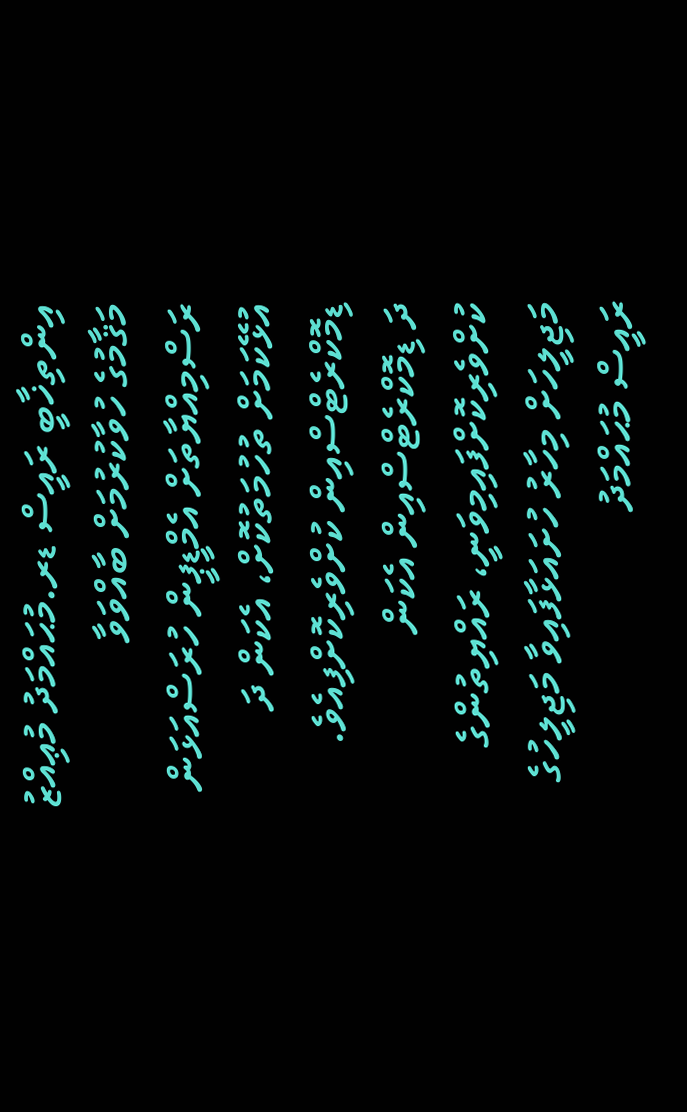އިންތިޚާބީ ރައީސް ޑރ.މުޙައްމަދު މުޢިއްޒު މަޤާމުގެ ހުވާކުރުމަށް ބާއްވަވާ ރަސްމިއްޔާތަށް އެމްޑީޕީން ހުރަސްއަޅަން އުޅޭކަމަށް ތުހުމަތުކޮށް، އެކަން ދަ ޑިމޮކްރެޓްސްއިން ކުށްވެރިކޮށްފިއެވެ.
ދަ ޑިމޮކްރެޓްސްއިން އެކަން ކުށްވެރިކޮށްފައިމިވަނީ، ރައްޔިތުންގެ މަޖިލީހަށް މިހާރު ހުށައަޅާފައިވާ މަޖިލީހުގެ ރައީސް މުޙައްމަދު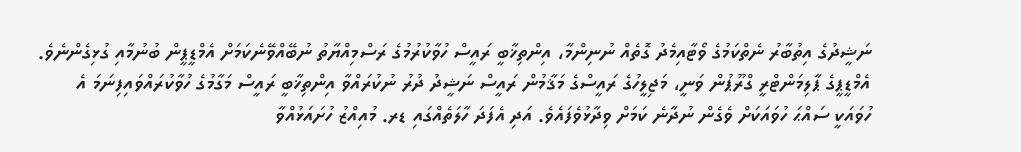ނަޝީދުގެ އިތުބާރު ނެތްކަމުގެ ވޯޓާއިމެދު ގޮތެއް ނުނިންމާ، އިންތިޚާބީ ރައީސް ހުވާކުރުމުގެ ރަސްމިއްޔާތު ނުބޭއްވޭނެކަމަށް އެމްޑީޕީން ބުނުމާއި ގުޅިގެންނެވެ. އެމްޑީޕީގެ ޕާލިމަންޓްރީ ގްރޫޕުން ވަނީ، މަޖިލީހުގެ ރައީސްގެ މަޤާމުން ރައީސް ނަޝީދު ދުރު ނުކުރައްވާ އިންތިޚާބީ ރައީސް މަގާމުގެ ހުވާކުރައްވައިފިނަމަ އެ ހުވައަކީ ސައްޙަ ހުވައަކަށް ވެގެން ނުދާނެ ކަމަށް ވިދާޅުވެފައެވެ. އަދި އެފަދަ ހާލަތެއްގައި ޑރ. މުއިއްޒު ހުށައަޅުއްވާ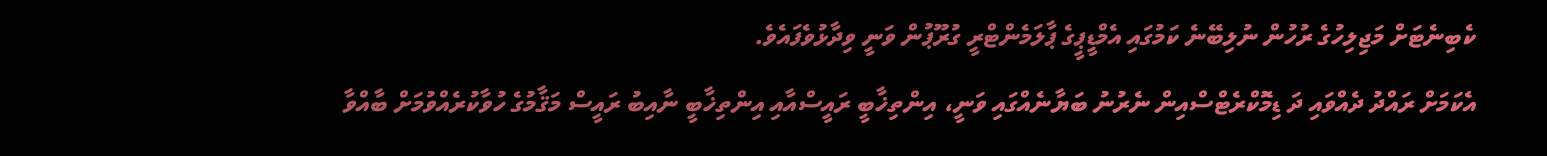ކެބިނެޓަށް މަޖިލިހުގެ ރުހުން ނުލިބޭނެ ކަމުގައި އެމްޑީޕީގެ ޕާލަމެންޓްރީ ގުރޫޕުން ވަނީ ވިދާޅުވެފައެވެ.
އެކަމަށް ރައްދު ދެއްވައި ދަ ޑިމޮކްރެޓްސްއިން ނެރުނު ބަޔާނެއްގައި ވަނީ، އިންތިޚާބީ ރައީސްއާއި އިންތިޚާބީ ނާއިބު ރައީސް މަޤާމުގެ ހުވާކުރެއްވުމަށް ބާއްވާ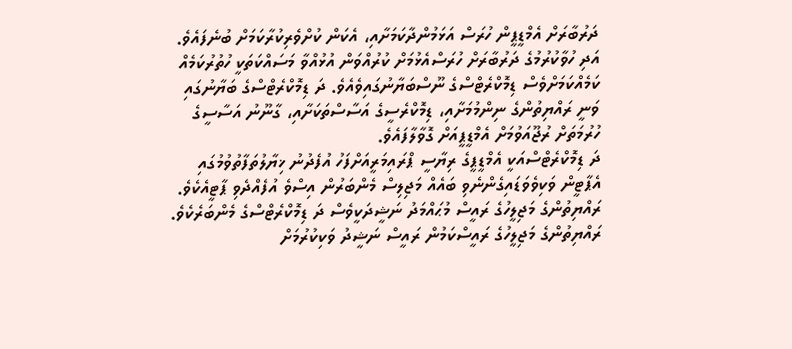ދަރުބާރަށް އެމްޑީޕީން ހުރަސް އަޅަމުންދާކަމަށާއި، އެކަން ކުށްވެރިކުރާކަމަށް ބުނެފައެވެ. އަދި ހުވާކުރުމުގެ ދަރުބާރަށް ހުރަސްއެޅުމަށް ކުރުއްވަން އުޅުއްވާ މަސައްކަތަކީ ހުތުރުކަމެއް ކަމެއްކަމަށްވެސް ޑިމޮކްރެޓްސްގެ ނޫސްބަޔާނުގައިވެއެވެ. ދަ ޑިމޮކްރެޓްސްގެ ބަޔާނުގައި ވަނީ ރައްޔިތުންގެ ނިންމުމަށާއި، ޑިމޮކްރެސީގެ އަސާސްތަކަށާއި، ގާނޫނު އަސާސީގެ ހުރުމަތަށް ރުޖޫއަވުމަށް އެމްޑީޕީއަށް ގޮވާލާފައެވެ.
ދަ ޑިމޮކްރެޓްސްއަކީ އެމްޑީޕީގެ ރިޔާސީ ޕްރައިމަރީއަށްފަހު އުފެދުނު ޚިޔާލުތަފާތުވުމުގައި އެޕާޓީން ވަކިވެވަޑައިގެންނެވި ބައެއް މަޖިލިސް މެންބަރުން އިސްވެ އުފެއްދެވި ޕާޓީއެކެވެ. ރައްޔިތުންގެ މަޖިލީހުގެ ރައީސް މުޙައްމަދު ނަޝީދަކީވެސް ދަ ޑިމޮކްރެޓްސްގެ މެންބަރެކެވެ.
ރައްޔިތުންގެ މަޖިލީހުގެ ރައީސްކަމުން ރައީސް ނަޝީދު ވަކިކުރުމަށް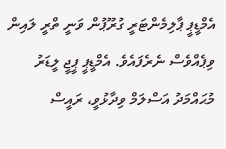އެމްޑީޕީ ޕާލިމެންޓަރީ ގުރޫޕުން ވަނީ ތްރީ ލައިން ވިޕެއްވެސް ނެރެފައެވެ. އެމްޑީޕީ ޕީޖީ ލީޑަރު މުޙައްމަދު އަސްލަމް ވިދާޅުވީ، ރައީސް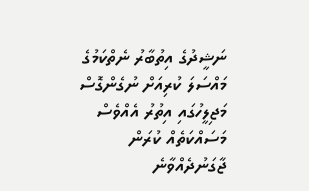ނަޝީދުގެ އިތުބާރު ނެތްކަމުގެ މައްސަލަ ކުރިއަށް ނުގެންގޮސް މަޖިލީހުގައި އިތުރު އެއްވެސް މަސައްކަތެއް ކުރަން ޖާގަނުދެއްވާނެ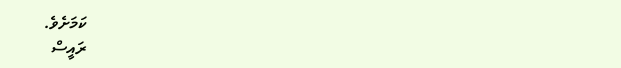ކަމަށެވެ.
ރައީސް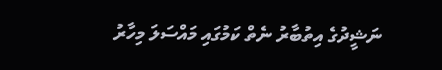ނަޝީދުގެ އިތުބާރު ނެތް ކަމުގައި މައްސަލަ މިހާރު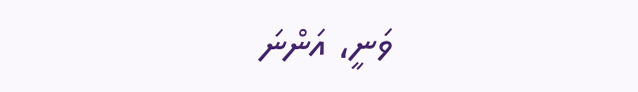ވަނީ، އަންނަ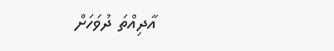އާދިއްތަ ދުވަހަށް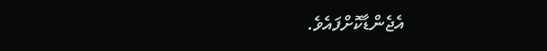އެޖެންޑާކޮށްފައެވެ.